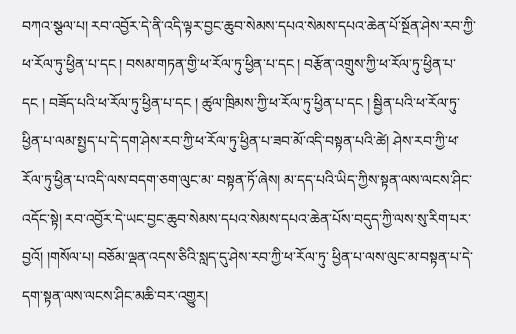བཀའ་སྩལ་པ། རབ་འབྱོར་དེ་ནི་འདི་ལྟར་བྱང་ཆུབ་སེམས་དཔའ་སེམས་དཔའ་ཆེན་པོ་སྔོན་ཤེས་རབ་ཀྱི་ཕ་རོལ་ཏུ་ཕྱིན་པ་དང ། བསམ་གཏན་གྱི་ཕ་རོལ་ཏུ་ཕྱིན་པ་དང ། བརྩོན་འགྲུས་ཀྱི་ཕ་རོལ་ཏུ་ཕྱིན་པ་དང ། བཟོད་པའི་ཕ་རོལ་ཏུ་ཕྱིན་པ་དང ། ཚུལ་ཁྲིམས་ཀྱི་ཕ་རོལ་ཏུ་ཕྱིན་པ་དང ། སྦྱིན་པའི་ཕ་རོལ་ཏུ་ཕྱིན་པ་ལམ་སྤྱད་པ་དེ་དག་ཤེས་རབ་ཀྱི་ཕ་རོལ་ཏུ་ཕྱིན་པ་ཟབ་མོ་འདི་བསྟན་པའི་ཚེ། ཤེས་རབ་ཀྱི་ཕ་རོལ་ཏུ་ཕྱིན་པ་འདི་ལས་བདག་ཅག་ལུང་མ་ བསྟན་ཏོ་ཞེས། མ་དད་པའི་ཡིད་ཀྱིས་སྟན་ལས་ལངས་ཤིང་འདོང་སྟེ། རབ་འབྱོར་དེ་ཡང་བྱང་ཆུབ་སེམས་དཔའ་སེམས་དཔའ་ཆེན་པོས་བདུད་ཀྱི་ལས་སུ་རིག་པར་བྱའོ། །གསོལ་པ། བཅོམ་ལྡན་འདས་ཅིའི་སླད་དུ་ཤེས་རབ་ཀྱི་ཕ་རོལ་ཏུ་ ཕྱིན་པ་ལས་ལུང་མ་བསྟན་པ་དེ་དག་སྟན་ལས་ལངས་ཤིང་མཆི་བར་འགྱུར།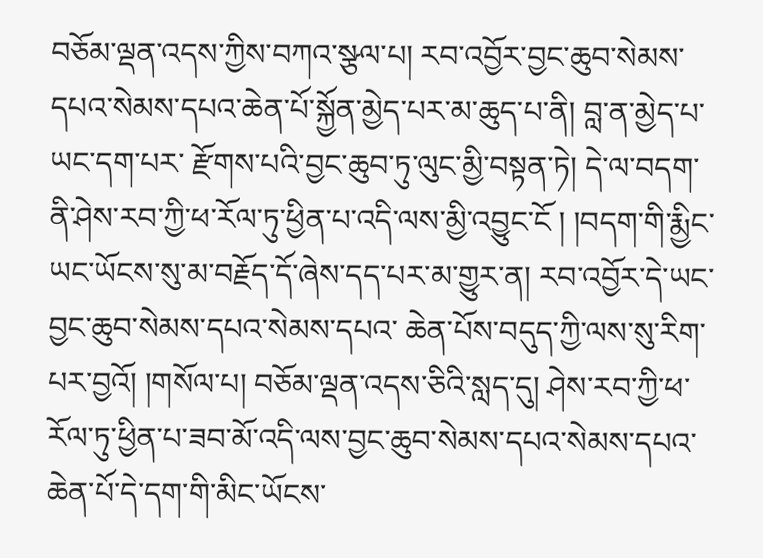བཅོམ་ལྡན་འདས་ཀྱིས་བཀའ་སྩལ་པ། རབ་འབྱོར་བྱང་ཆུབ་སེམས་དཔའ་སེམས་དཔའ་ཆེན་པོ་སྐྱོན་མྱེད་པར་མ་ཆུད་པ་ནི། བླ་ན་མྱེད་པ་ཡང་དག་པར་ རྫོགས་པའི་བྱང་ཆུབ་ཏུ་ལུང་མྱི་བསྟན་ཏེ། དེ་ལ་བདག་ནི་ཤེས་རབ་ཀྱི་ཕ་རོལ་ཏུ་ཕྱིན་པ་འདི་ལས་མྱི་འབྱུང་ངོ ། །བདག་གི་རྨྱིང་ཡང་ཡོངས་སུ་མ་བརྗོད་དོ་ཞེས་དད་པར་མ་གྱུར་ན། རབ་འབྱོར་དེ་ཡང་བྱང་ཆུབ་སེམས་དཔའ་སེམས་དཔའ་ ཆེན་པོས་བདུད་ཀྱི་ལས་སུ་རིག་པར་བྱའོ། །གསོལ་པ། བཅོམ་ལྡན་འདས་ཅིའི་སླད་དུ། ཤེས་རབ་ཀྱི་ཕ་རོལ་ཏུ་ཕྱིན་པ་ཟབ་མོ་འདི་ལས་བྱང་ཆུབ་སེམས་དཔའ་སེམས་དཔའ་ཆེན་པོ་དེ་དག་གི་མིང་ཡོངས་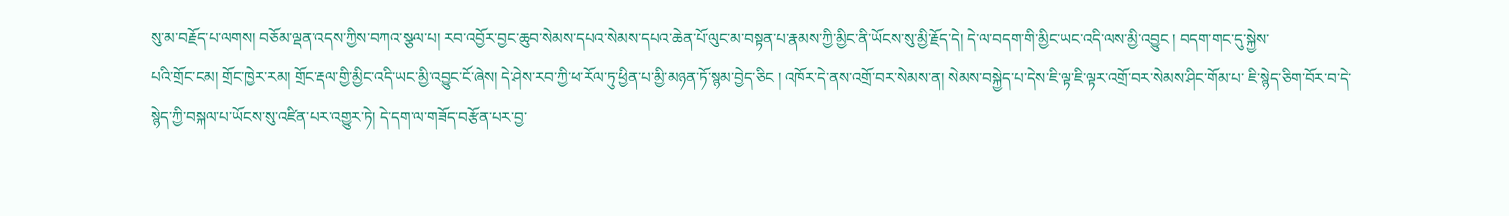སུ་མ་བརྗོད་པ་ལགས། བཅོམ་ལྡན་འདས་ཀྱིས་བཀའ་སྩལ་པ། རབ་འབྱོར་བྱང་ཆུབ་སེམས་དཔའ་སེམས་དཔའ་ཆེན་པོ་ལུང་མ་བསྟན་པ་རྣམས་ཀྱི་མྱིང་ནི་ཡོངས་སུ་མྱི་རྗོད་དེ། དེ་ལ་བདག་གི་མྱིང་ཡང་འདི་ལས་མྱི་འབྱུང ། བདག་གང་དུ་སྐྱེས་
པའི་གྲོང་ངམ། གྲོང་ཁྱེར་རམ། གྲོང་རྡལ་གྱི་མྱིང་འདི་ཡང་མྱི་འབྱུང་ངོ་ཞེས། དེ་ཤེས་རབ་ཀྱི་ཕ་རོལ་ཏུ་ཕྱིན་པ་མྱི་མཉན་ཏོ་སྙམ་བྱེད་ཅིང ། འཁོར་དེ་ནས་འགྲོ་བར་སེམས་ན། སེམས་བསྐྱེད་པ་དེས་ཇི་ལྟ་ཇི་ལྟར་འགྲོ་བར་སེམས་ཤིང་གོམ་པ་ ཇི་སྙེད་ཅིག་བོར་བ་དེ་སྙེད་ཀྱི་བསྐལ་པ་ཡོངས་སུ་འཛིན་པར་འགྱུར་ཏེ། དེ་དག་ལ་གཟོད་བརྩོན་པར་བྱ་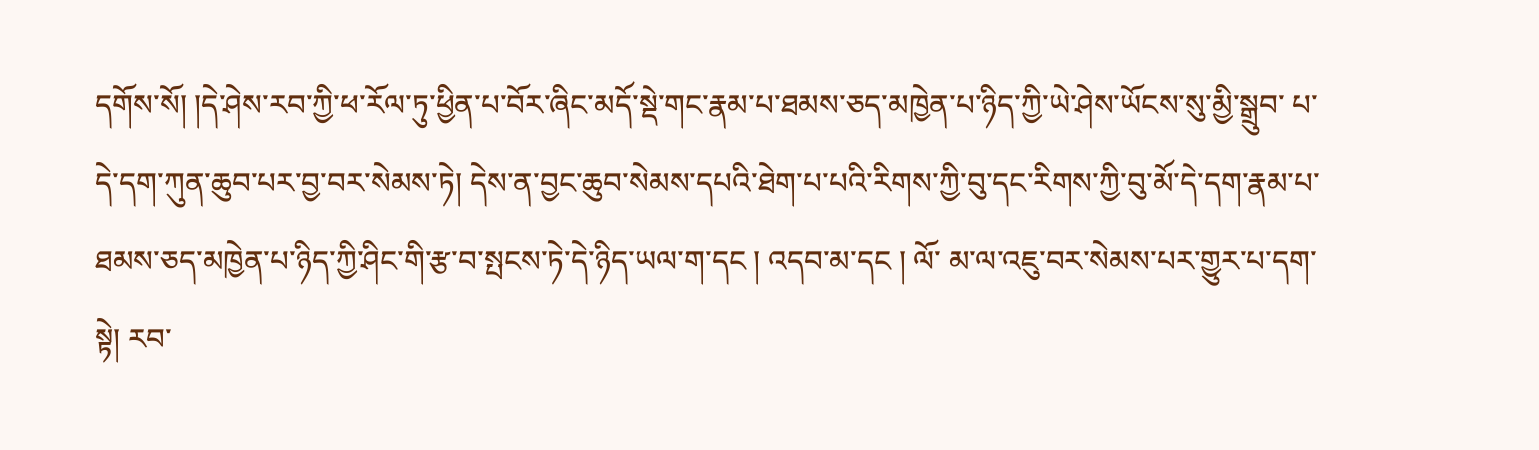དགོས་སོ། །དེ་ཤེས་རབ་ཀྱི་ཕ་རོལ་ཏུ་ཕྱིན་པ་བོར་ཞིང་མདོ་སྡེ་གང་རྣམ་པ་ཐམས་ཅད་མཁྱེན་པ་ཉིད་ཀྱི་ཡེ་ཤེས་ཡོངས་སུ་མྱི་སྒྲུབ་ པ་དེ་དག་ཀུན་ཆུབ་པར་བྱ་བར་སེམས་ཏེ། དེས་ན་བྱང་ཆུབ་སེམས་དཔའི་ཐེག་པ་པའི་རིགས་ཀྱི་བུ་དང་རིགས་ཀྱི་བུ་མོ་དེ་དག་རྣམ་པ་ཐམས་ཅད་མཁྱེན་པ་ཉིད་ཀྱི་ཤིང་གི་རྩ་བ་སྤངས་ཏེ་དེ་ཉིད་ཡལ་ག་དང ། འདབ་མ་དང ། ལོ་ མ་ལ་འཇུ་བར་སེམས་པར་གྱུར་པ་དག་སྟེ། རབ་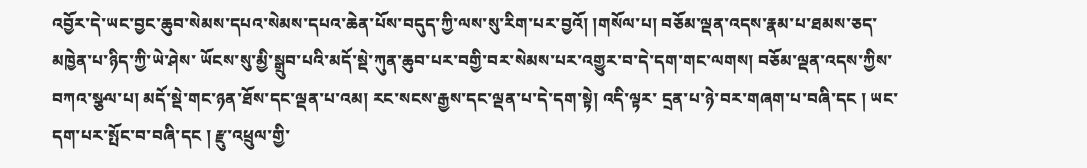འབྱོར་དེ་ཡང་བྱང་ཆུབ་སེམས་དཔའ་སེམས་དཔའ་ཆེན་པོས་བདུད་ཀྱི་ལས་སུ་རིག་པར་བྱའོ། །གསོལ་པ། བཅོམ་ལྡན་འདས་རྣམ་པ་ཐམས་ཅད་མཁྱེན་པ་ཉིད་ཀྱི་ཡེ་ཤེས་ ཡོངས་སུ་མྱི་སྒྲུབ་པའི་མདོ་སྡེ་ཀུན་ཆུབ་པར་བགྱི་བར་སེམས་པར་འགྱུར་བ་དེ་དག་གང་ལགས། བཅོམ་ལྡན་འདས་ཀྱིས་བཀའ་སྩལ་པ། མདོ་སྡེ་གང་ཉན་ཐོས་དང་ལྡན་པ་འམ། རང་སངས་རྒྱས་དང་ལྡན་པ་དེ་དག་སྟེ། འདི་ལྟར་ དྲན་པ་ཉེ་བར་གཞག་པ་བཞི་དང ། ཡང་དག་པར་སྤོང་བ་བཞི་དང ། རྫུ་འཕྲུལ་གྱི་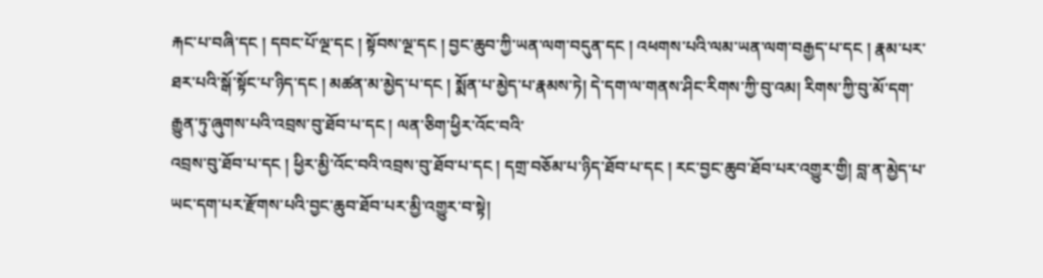རྐང་པ་བཞི་དང ། དབང་པོ་ལྔ་དང ། སྟོབས་ལྔ་དང ། བྱང་ཆུབ་ཀྱི་ཡན་ལག་བདུན་དང ། འཕགས་པའི་ལམ་ཡན་ལག་བརྒྱད་པ་དང ། རྣམ་པར་ཐར་པའི་སྒོ་སྟོང་པ་ཉིད་དང ། མཚན་མ་མྱེད་པ་དང ། སྨོན་པ་མྱེད་པ་རྣམས་ཏེ། དེ་དག་ལ་གནས་ཤིང་རིགས་ཀྱི་བུ་འམ། རིགས་ཀྱི་བུ་མོ་དག་རྒྱུན་ཏུ་ཞུགས་པའི་འབྲས་བུ་ཐོབ་པ་དང ། ལན་ཅིག་ཕྱིར་འོང་བའི་
འབྲས་བུ་ཐོབ་པ་དང ། ཕྱིར་མྱི་འོང་བའི་འབྲས་བུ་ཐོབ་པ་དང ། དགྲ་བཅོམ་པ་ཉིད་ཐོབ་པ་དང ། རང་བྱང་ཆུབ་ཐོབ་པར་འགྱུར་གྱི། བླ་ན་མྱེད་པ་ཡང་དག་པར་རྫོགས་པའི་བྱང་ཆུབ་ཐོབ་པར་མྱི་འགྱུར་བ་སྟེ།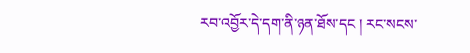རབ་འབྱོར་དེ་དག་ནི་ཉན་ཐོས་དང ། རང་སངས་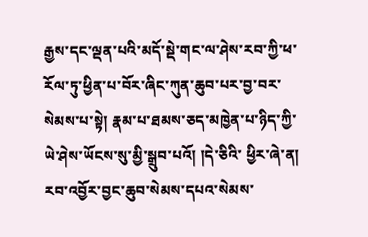རྒྱས་དང་ལྡན་པའི་མདོ་སྡེ་གང་ལ་ཤེས་རབ་ཀྱི་ཕ་རོལ་ཏུ་ཕྱིན་པ་བོར་ཞིང་ཀུན་ཆུབ་པར་བྱ་བར་སེམས་པ་སྟེ། རྣམ་པ་ཐམས་ཅད་མཁྱེན་པ་ཉིད་ཀྱི་ཡེ་ཤེས་ཡོངས་སུ་མྱི་སྒྲུབ་པའོ། །དེ་ཅིའི་ ཕྱིར་ཞེ་ན། རབ་འབྱོར་བྱང་ཆུབ་སེམས་དཔའ་སེམས་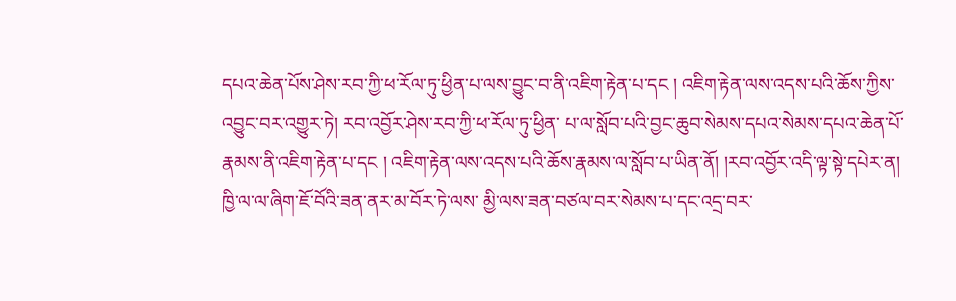དཔའ་ཆེན་པོས་ཤེས་རབ་ཀྱི་ཕ་རོལ་ཏུ་ཕྱིན་པ་ལས་བྱུང་བ་ནི་འཇིག་རྟེན་པ་དང ། འཇིག་རྟེན་ལས་འདས་པའི་ཆོས་ཀྱིས་འབྱུང་བར་འགྱུར་ཏེ། རབ་འབྱོར་ཤེས་རབ་ཀྱི་ཕ་རོལ་ཏུ་ཕྱིན་ པ་ལ་སློབ་པའི་བྱང་ཆུབ་སེམས་དཔའ་སེམས་དཔའ་ཆེན་པོ་རྣམས་ནི་འཇིག་རྟེན་པ་དང ། འཇིག་རྟེན་ལས་འདས་པའི་ཆོས་རྣམས་ལ་སློབ་པ་ཡིན་ནོ། །རབ་འབྱོར་འདི་ལྟ་སྟེ་དཔེར་ན། ཁྱི་ལ་ལ་ཞིག་ཇོ་བོའི་ཟན་ནར་མ་བོར་ཏེ་ལས་ མྱི་ལས་ཟན་བཙལ་བར་སེམས་པ་དང་འདྲ་བར་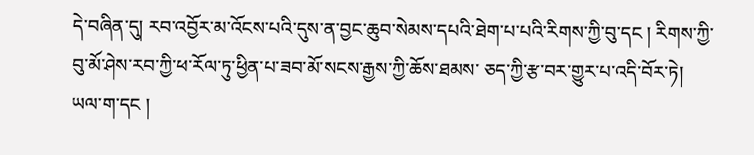དེ་བཞིན་དུ། རབ་འབྱོར་མ་འོངས་པའི་དུས་ན་བྱང་ཆུབ་སེམས་དཔའི་ཐེག་པ་པའི་རིགས་ཀྱི་བུ་དང ། རིགས་ཀྱི་བུ་མོ་ཤེས་རབ་ཀྱི་ཕ་རོལ་ཏུ་ཕྱིན་པ་ཟབ་མོ་སངས་རྒྱས་ཀྱི་ཆོས་ཐམས་ ཅད་ཀྱི་རྩ་བར་གྱུར་པ་འདི་བོར་ཏེ། ཡལ་ག་དང །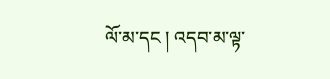ལོ་མ་དང ། འདབ་མ་ལྟ་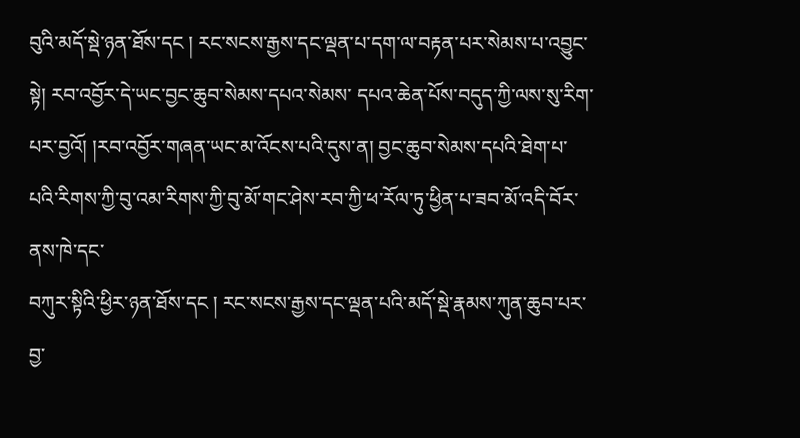བུའི་མདོ་སྡེ་ཉན་ཐོས་དང ། རང་སངས་རྒྱས་དང་ལྡན་པ་དག་ལ་བརྟན་པར་སེམས་པ་འབྱུང་སྟེ། རབ་འབྱོར་དེ་ཡང་བྱང་ཆུབ་སེམས་དཔའ་སེམས་ དཔའ་ཆེན་པོས་བདུད་ཀྱི་ལས་སུ་རིག་པར་བྱའོ། །རབ་འབྱོར་གཞན་ཡང་མ་འོངས་པའི་དུས་ན། བྱང་ཆུབ་སེམས་དཔའི་ཐེག་པ་པའི་རིགས་ཀྱི་བུ་འམ་རིགས་ཀྱི་བུ་མོ་གང་ཤེས་རབ་ཀྱི་ཕ་རོལ་ཏུ་ཕྱིན་པ་ཟབ་མོ་འདི་བོར་ནས་ཁེ་དང་
བཀུར་སྟིའི་ཕྱིར་ཉན་ཐོས་དང ། རང་སངས་རྒྱས་དང་ལྡན་པའི་མདོ་སྡེ་རྣམས་ཀུན་ཆུབ་པར་བྱ་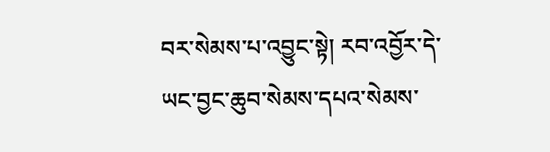བར་སེམས་པ་འབྱུང་སྟེ། རབ་འབྱོར་དེ་ཡང་བྱང་ཆུབ་སེམས་དཔའ་སེམས་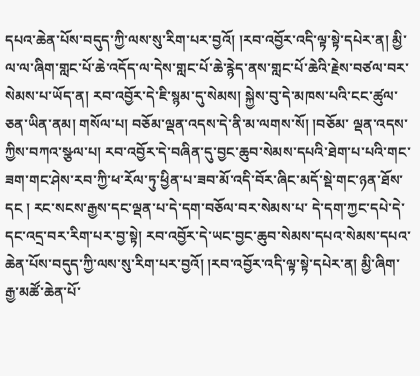དཔའ་ཆེན་པོས་བདུད་ཀྱི་ལས་སུ་རིག་པར་བྱའོ། །རབ་འབྱོར་འདི་ལྟ་སྟེ་དཔེར་ན། མྱི་ལ་ལ་ཞིག་གླང་པོ་ཆེ་འདོད་ལ་དེས་གླང་པོ་ཆེ་རྙེད་ནས་གླང་པོ་ཆེའི་རྗེས་བཙལ་བར་སེམས་པ་ཡོད་ན། རབ་འབྱོར་དེ་ཇི་སྙམ་དུ་སེམས། སྐྱེས་བུ་དེ་མཁས་པའི་ངང་ཚུལ་ཅན་ཡིན་ནམ། གསོལ་པ། བཅོམ་ལྡན་འདས་དེ་ནི་མ་ལགས་སོ། །བཅོམ་ ལྡན་འདས་ཀྱིས་བཀའ་སྩལ་པ། རབ་འབྱོར་དེ་བཞིན་དུ་བྱང་ཆུབ་སེམས་དཔའི་ཐེག་པ་པའི་གང་ཟག་གང་ཤེས་རབ་ཀྱི་ཕ་རོལ་ཏུ་ཕྱིན་པ་ཟབ་མོ་འདི་བོར་ཞིང་མདོ་སྡེ་གང་ཉན་ཐོས་དང ། རང་སངས་རྒྱས་དང་ལྡན་པ་དེ་དག་བཅོལ་བར་སེམས་པ་ དེ་དག་ཀྱང་དཔེ་དེ་དང་འདྲ་བར་རིག་པར་བྱ་སྟེ། རབ་འབྱོར་དེ་ཡང་བྱང་ཆུབ་སེམས་དཔའ་སེམས་དཔའ་ཆེན་པོས་བདུད་ཀྱི་ལས་སུ་རིག་པར་བྱའོ། །རབ་འབྱོར་འདི་ལྟ་སྟེ་དཔེར་ན། མྱི་ཞིག་རྒྱ་མཚོ་ཆེན་པོ་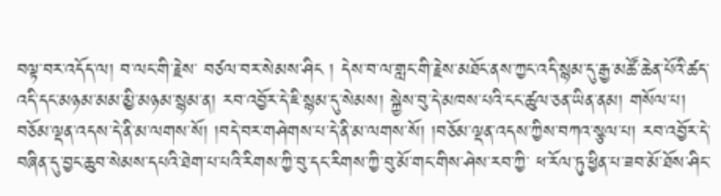བལྟ་བར་འདོད་ལ། བ་ལང་གི་རྗེས་ བཙལ་བར་སེམས་ཤིང ། དེས་བ་ལ་གླང་གི་རྗེས་མཐོང་ནས་ཀྱང་འདི་སྙམ་དུ་རྒྱ་མཚོ་ཆེན་པོའི་ཚད་འདི་དང་མཉམ་མམ་མྱི་མཉམ་སྙམ་ན། རབ་འབྱོར་དེ་ཇི་སྙམ་དུ་སེམས། སྐྱེས་བུ་དེ་མཁས་པའི་ངང་ཚུལ་ཅན་ཡིན་ནམ། གསོལ་པ། བཅོམ་ལྡན་འདས་དེ་ནི་མ་ལགས་སོ། །བདེ་བར་གཤེགས་པ་དེ་ནི་མ་ལགས་སོ། །བཅོམ་ལྡན་འདས་ཀྱིས་བཀའ་སྩལ་པ། རབ་འབྱོར་དེ་བཞིན་དུ་བྱང་ཆུབ་སེམས་དཔའི་ཐེག་པ་པའི་རིགས་ཀྱི་བུ་དང་རིགས་ཀྱི་བུ་མོ་གང་གིས་ཤེས་རབ་ཀྱི་ ཕ་རོལ་ཏུ་ཕྱིན་པ་ཟབ་མོ་ཐོས་ཤིང་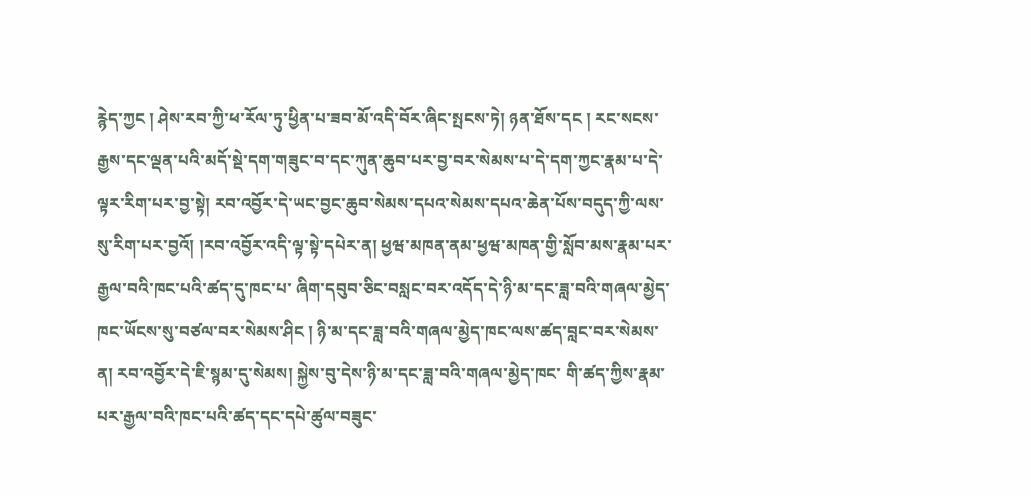རྙེད་ཀྱང ། ཤེས་རབ་ཀྱི་ཕ་རོལ་ཏུ་ཕྱིན་པ་ཟབ་མོ་འདི་བོར་ཞིང་སྤངས་ཏེ། ཉན་ཐོས་དང ། རང་སངས་རྒྱས་དང་ལྡན་པའི་མདོ་སྡེ་དག་གཟུང་བ་དང་ཀུན་ཆུབ་པར་བྱ་བར་སེམས་པ་དེ་དག་ཀྱང་རྣམ་པ་དེ་
ལྟར་རིག་པར་བྱ་སྟེ། རབ་འབྱོར་དེ་ཡང་བྱང་ཆུབ་སེམས་དཔའ་སེམས་དཔའ་ཆེན་པོས་བདུད་ཀྱི་ལས་སུ་རིག་པར་བྱའོ། །རབ་འབྱོར་འདི་ལྟ་སྟེ་དཔེར་ན། ཕྱཝ་མཁན་ནམ་ཕྱཝ་མཁན་གྱི་སློབ་མས་རྣམ་པར་རྒྱལ་བའི་ཁང་པའི་ཚད་དུ་ཁང་པ་ ཞིག་དབུབ་ཅིང་བསླང་བར་འདོད་དེ་ཉི་མ་དང་ཟླ་བའི་གཞལ་མྱེད་ཁང་ཡོངས་སུ་བཙལ་བར་སེམས་ཤིང ། ཉི་མ་དང་ཟླ་བའི་གཞལ་མྱེད་ཁང་ལས་ཚད་བླང་བར་སེམས་ན། རབ་འབྱོར་དེ་ཇི་སྙམ་དུ་སེམས། སྐྱེས་བུ་དེས་ཉི་མ་དང་ཟླ་བའི་གཞལ་མྱེད་ཁང་ གི་ཚད་ཀྱིས་རྣམ་པར་རྒྱལ་བའི་ཁང་པའི་ཚད་དང་དཔེ་ཚུལ་བཟུང་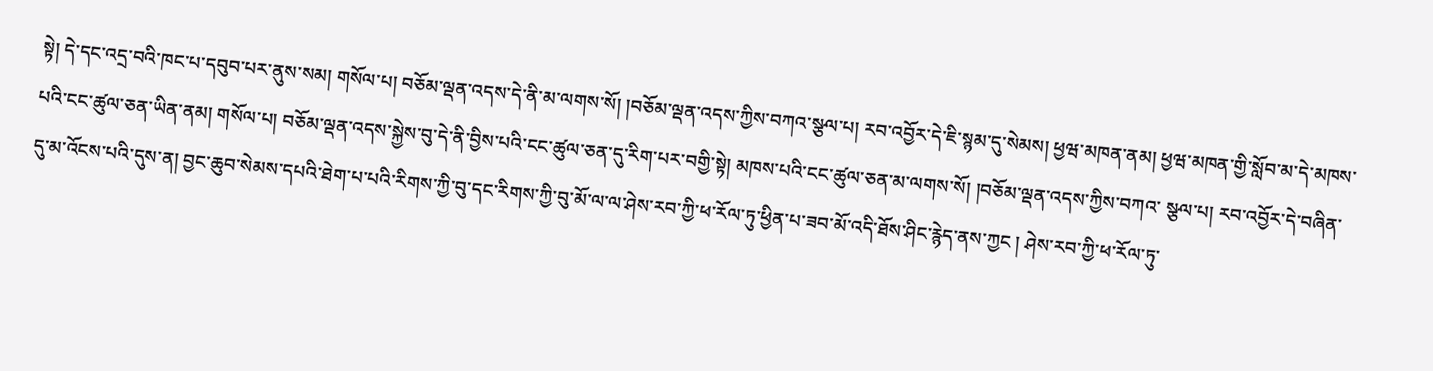སྟེ། དེ་དང་འདྲ་བའི་ཁང་པ་དབུབ་པར་ནུས་སམ། གསོལ་པ། བཅོམ་ལྡན་འདས་དེ་ནི་མ་ལགས་སོ། །བཅོམ་ལྡན་འདས་ཀྱིས་བཀའ་སྩལ་པ། རབ་འབྱོར་དེ་ཇི་སྙམ་དུ་སེམས། ཕྱཝ་མཁན་ནམ། ཕྱཝ་མཁན་གྱི་སློབ་མ་དེ་མཁས་པའི་ངང་ཚུལ་ཅན་ཡིན་ནམ། གསོལ་པ། བཅོམ་ལྡན་འདས་སྐྱེས་བུ་དེ་ནི་བྱིས་པའི་ངང་ཚུལ་ཅན་དུ་རིག་པར་བགྱི་སྟེ། མཁས་པའི་ངང་ཚུལ་ཅན་མ་ལགས་སོ། །བཅོམ་ལྡན་འདས་ཀྱིས་བཀའ་ སྩལ་པ། རབ་འབྱོར་དེ་བཞིན་དུ་མ་འོངས་པའི་དུས་ན། བྱང་ཆུབ་སེམས་དཔའི་ཐེག་པ་པའི་རིགས་ཀྱི་བུ་དང་རིགས་ཀྱི་བུ་མོ་ལ་ལ་ཤེས་རབ་ཀྱི་ཕ་རོལ་ཏུ་ཕྱིན་པ་ཟབ་མོ་འདི་ཐོས་ཤིང་རྙེད་ནས་ཀྱང ། ཤེས་རབ་ཀྱི་ཕ་རོལ་ཏུ་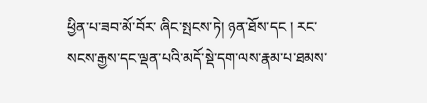ཕྱིན་པ་ཟབ་མོ་བོར་ ཞིང་སྤངས་ཏེ། ཉན་ཐོས་དང ། རང་སངས་རྒྱས་དང་ལྡན་པའི་མདོ་སྡེ་དག་ལས་རྣམ་པ་ཐམས་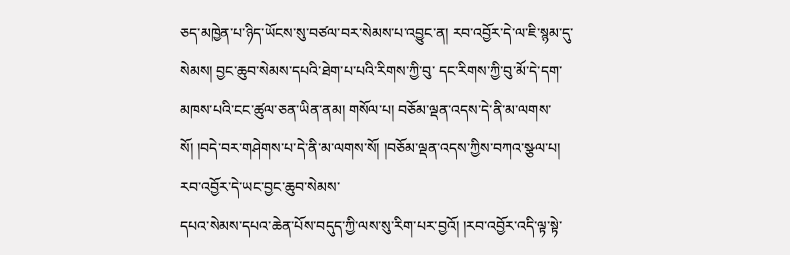ཅད་མཁྱེན་པ་ཉིད་ཡོངས་སུ་བཙལ་བར་སེམས་པ་འབྱུང་ན། རབ་འབྱོར་དེ་ལ་ཇི་སྙམ་དུ་སེམས། བྱང་ཆུབ་སེམས་དཔའི་ཐེག་པ་པའི་རིགས་ཀྱི་བུ་ དང་རིགས་ཀྱི་བུ་མོ་དེ་དག་མཁས་པའི་ངང་ཚུལ་ཅན་ཡིན་ནམ། གསོལ་པ། བཅོམ་ལྡན་འདས་དེ་ནི་མ་ལགས་སོ། །བདེ་བར་གཤེགས་པ་དེ་ནི་མ་ལགས་སོ། །བཅོམ་ལྡན་འདས་ཀྱིས་བཀའ་སྩལ་པ། རབ་འབྱོར་དེ་ཡང་བྱང་ཆུབ་སེམས་
དཔའ་སེམས་དཔའ་ཆེན་པོས་བདུད་ཀྱི་ལས་སུ་རིག་པར་བྱའོ། །རབ་འབྱོར་འདི་ལྟ་སྟེ་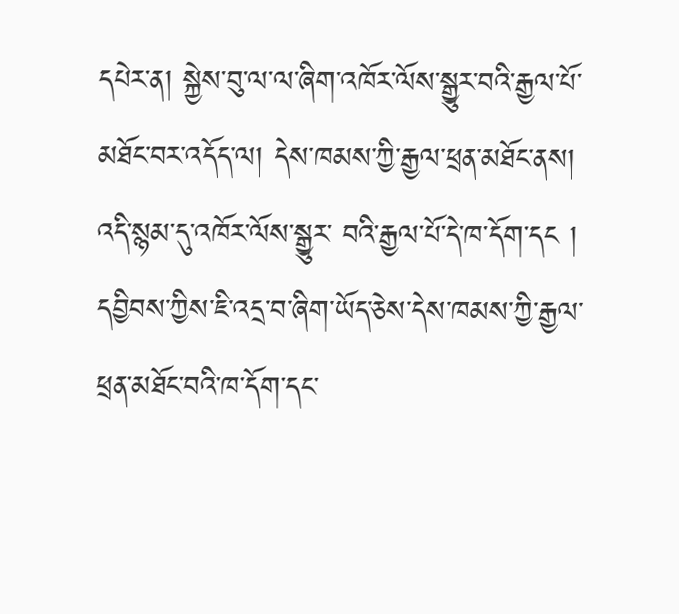དཔེར་ན། སྐྱེས་བུ་ལ་ལ་ཞིག་འཁོར་ལོས་སྒྱུར་བའི་རྒྱལ་པོ་མཐོང་བར་འདོད་ལ། དེས་ཁམས་ཀྱི་རྒྱལ་ཕྲན་མཐོང་ནས། འདི་སྙམ་དུ་འཁོར་ལོས་སྒྱུར་ བའི་རྒྱལ་པོ་དེ་ཁ་དོག་དང ། དབྱིབས་ཀྱིས་ཇི་འདྲ་བ་ཞིག་ཡོད་ཅེས་དེས་ཁམས་ཀྱི་རྒྱལ་ཕྲན་མཐོང་བའི་ཁ་དོག་དང་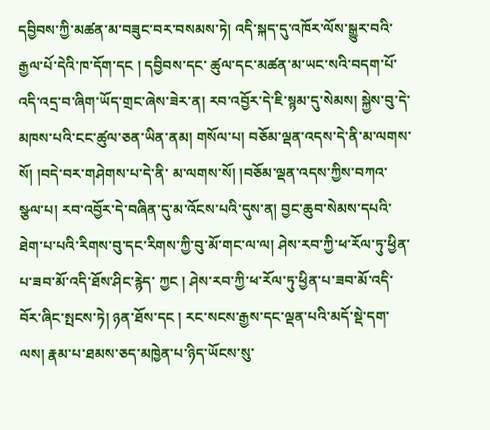དབྱིབས་ཀྱི་མཚན་མ་བཟུང་བར་བསམས་ཏེ། འདི་སྐད་དུ་འཁོར་ལོས་སྒྱུར་བའི་རྒྱལ་པོ་དེའི་ཁ་དོག་དང ། དབྱིབས་དང་ ཚུལ་དང་མཚན་མ་ཡང་སའི་བདག་པོ་འདི་འདྲ་བ་ཞིག་ཡོད་གྲང་ཞེས་ཟེར་ན། རབ་འབྱོར་དེ་ཇི་སྙམ་དུ་སེམས། སྐྱེས་བུ་དེ་མཁས་པའི་ངང་ཚུལ་ཅན་ཡིན་ནམ། གསོལ་པ། བཅོམ་ལྡན་འདས་དེ་ནི་མ་ལགས་སོ། །བདེ་བར་གཤེགས་པ་དེ་ནི་ མ་ལགས་སོ། །བཅོམ་ལྡན་འདས་ཀྱིས་བཀའ་སྩལ་པ། རབ་འབྱོར་དེ་བཞིན་དུ་མ་འོངས་པའི་དུས་ན། བྱང་ཆུབ་སེམས་དཔའི་ཐེག་པ་པའི་རིགས་བུ་དང་རིགས་ཀྱི་བུ་མོ་གང་ལ་ལ། ཤེས་རབ་ཀྱི་ཕ་རོལ་ཏུ་ཕྱིན་པ་ཟབ་མོ་འདི་ཐོས་ཤིང་རྙེད་ ཀྱང ། ཤེས་རབ་ཀྱི་ཕ་རོལ་ཏུ་ཕྱིན་པ་ཟབ་མོ་འདི་བོར་ཞིང་སྤངས་ཏེ། ཉན་ཐོས་དང ། རང་སངས་རྒྱས་དང་ལྡན་པའི་མདོ་སྡེ་དག་ལས། རྣམ་པ་ཐམས་ཅད་མཁྱེན་པ་ཉིད་ཡོངས་སུ་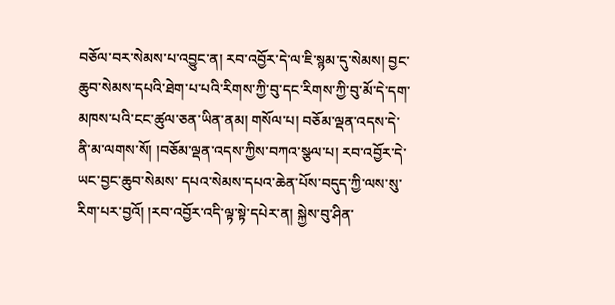བཅོལ་བར་སེམས་པ་འབྱུང་ན། རབ་འབྱོར་དེ་ལ་ཇི་སྙམ་དུ་སེམས། བྱང་ཆུབ་སེམས་དཔའི་ཐེག་པ་པའི་རིགས་ཀྱི་བུ་དང་རིགས་ཀྱི་བུ་མོ་དེ་དག་མཁས་པའི་ངང་ཚུལ་ཅན་ཡིན་ནམ། གསོལ་པ། བཅོམ་ལྡན་འདས་དེ་ནི་མ་ལགས་སོ། །བཅོམ་ལྡན་འདས་ཀྱིས་བཀའ་སྩལ་པ། རབ་འབྱོར་དེ་ཡང་བྱང་ཆུབ་སེམས་ དཔའ་སེམས་དཔའ་ཆེན་པོས་བདུད་ཀྱི་ལས་སུ་རིག་པར་བྱའོ། །རབ་འབྱོར་འདི་ལྟ་སྟེ་དཔེར་ན། སྐྱེས་བུ་ཤིན་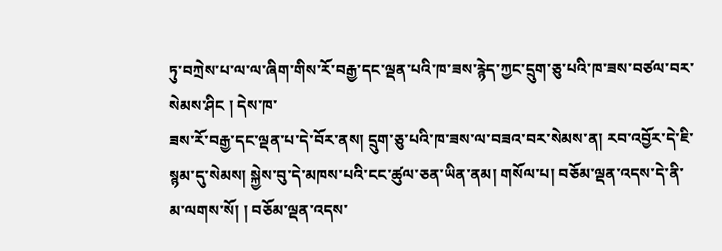ཏུ་བཀྲེས་པ་ལ་ལ་ཞིག་གིས་རོ་བརྒྱ་དང་ལྡན་པའི་ཁ་ཟས་རྙེད་ཀྱང་དྲུག་ཅུ་པའི་ཁ་ཟས་བཙལ་བར་སེམས་ཤིང ། དེས་ཁ་
ཟས་རོ་བརྒྱ་དང་ལྡན་པ་དེ་བོར་ནས། དྲུག་ཅུ་པའི་ཁ་ཟས་ལ་བཟའ་བར་སེམས་ན། རབ་འབྱོར་དེ་ཇི་སྙམ་དུ་སེམས། སྐྱེས་བུ་དེ་མཁས་པའི་ངང་ཚུལ་ཅན་ཡིན་ནམ། གསོལ་པ། བཅོམ་ལྡན་འདས་དེ་ནི་མ་ལགས་སོ། ། བཅོམ་ལྡན་འདས་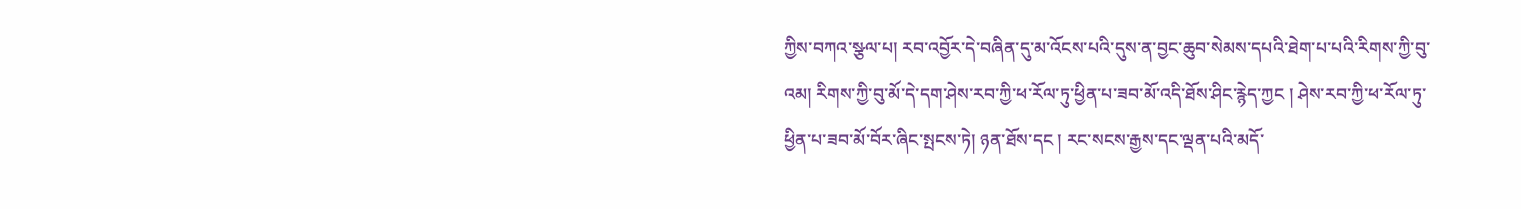ཀྱིས་བཀའ་སྩལ་པ། རབ་འབྱོར་དེ་བཞིན་དུ་མ་འོངས་པའི་དུས་ན་བྱང་ཆུབ་སེམས་དཔའི་ཐེག་པ་པའི་རིགས་ཀྱི་བུ་འམ། རིགས་ཀྱི་བུ་མོ་དེ་དག་ཤེས་རབ་ཀྱི་ཕ་རོལ་ཏུ་ཕྱིན་པ་ཟབ་མོ་འདི་ཐོས་ཤིང་རྙེད་ཀྱང ། ཤེས་རབ་ཀྱི་ཕ་རོལ་ཏུ་ ཕྱིན་པ་ཟབ་མོ་བོར་ཞིང་སྤངས་ཏེ། ཉན་ཐོས་དང ། རང་སངས་རྒྱས་དང་ལྡན་པའི་མདོ་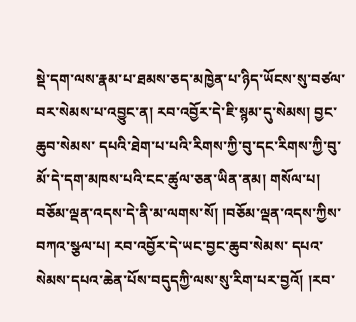སྡེ་དག་ལས་རྣམ་པ་ཐམས་ཅད་མཁྱེན་པ་ཉིད་ཡོངས་སུ་བཙལ་བར་སེམས་པ་འབྱུང་ན། རབ་འབྱོར་དེ་ཇི་སྙམ་དུ་སེམས། བྱང་ཆུབ་སེམས་ དཔའི་ཐེག་པ་པའི་རིགས་ཀྱི་བུ་དང་རིགས་ཀྱི་བུ་མོ་དེ་དག་མཁས་པའི་ངང་ཚུལ་ཅན་ཡིན་ནམ། གསོལ་པ། བཅོམ་ལྡན་འདས་དེ་ནི་མ་ལགས་སོ། །བཅོམ་ལྡན་འདས་ཀྱིས་བཀའ་སྩལ་པ། རབ་འབྱོར་དེ་ཡང་བྱང་ཆུབ་སེམས་ དཔའ་སེམས་དཔའ་ཆེན་པོས་བདུདཀྱི་ལས་སུ་རིག་པར་བྱའོ། །རབ་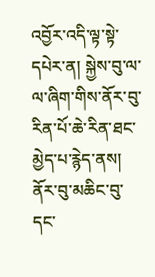འབྱོར་འདི་ལྟ་སྟེ་དཔེར་ན། སྐྱེས་བུ་ལ་ལ་ཞིག་གིས་ནོར་བུ་རིན་པོ་ཆེ་རིན་ཐང་མྱེད་པ་རྙེད་ནས། ནོར་བུ་མཆིང་བུ་དང་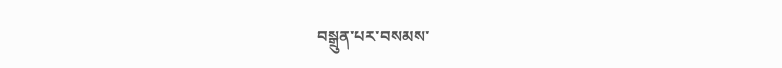བསྒྲུན་པར་བསམས་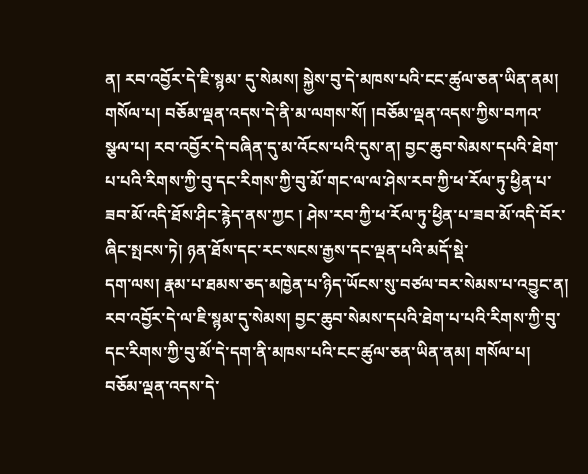ན། རབ་འབྱོར་དེ་ཇི་སྙམ་ དུ་སེམས། སྐྱེས་བུ་དེ་མཁས་པའི་ངང་ཚུལ་ཅན་ཡིན་ནམ། གསོལ་པ། བཅོམ་ལྡན་འདས་དེ་ནི་མ་ལགས་སོ། །བཅོམ་ལྡན་འདས་ཀྱིས་བཀའ་སྩལ་པ། རབ་འབྱོར་དེ་བཞིན་དུ་མ་འོངས་པའི་དུས་ན། བྱང་ཆུབ་སེམས་དཔའི་ཐེག་ པ་པའི་རིགས་ཀྱི་བུ་དང་རིགས་ཀྱི་བུ་མོ་གང་ལ་ལ་ཤེས་རབ་ཀྱི་ཕ་རོལ་ཏུ་ཕྱིན་པ་ཟབ་མོ་འདི་ཐོས་ཤིང་རྙེད་ནས་ཀྱང ། ཤེས་རབ་ཀྱི་ཕ་རོལ་ཏུ་ཕྱིན་པ་ཟབ་མོ་འདི་བོར་ཞིང་སྤངས་ཏེ། ཉན་ཐོས་དང་རང་སངས་རྒྱས་དང་ལྡན་པའི་མདོ་སྡེ་
དག་ལས། རྣམ་པ་ཐམས་ཅད་མཁྱེན་པ་ཉིད་ཡོངས་སུ་བཙལ་བར་སེམས་པ་འབྱུང་ན། རབ་འབྱོར་དེ་ལ་ཇི་སྙམ་དུ་སེམས། བྱང་ཆུབ་སེམས་དཔའི་ཐེག་པ་པའི་རིགས་ཀྱི་བུ་དང་རིགས་ཀྱི་བུ་མོ་དེ་དག་ནི་མཁས་པའི་ངང་ཚུལ་ཅན་ཡིན་ནམ། གསོལ་པ། བཅོམ་ལྡན་འདས་དེ་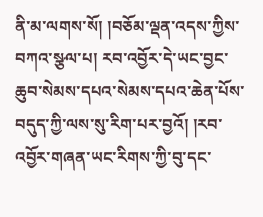ནི་མ་ལགས་སོ། །བཅོམ་ལྡན་འདས་ཀྱིས་བཀའ་སྩལ་པ། རབ་འབྱོར་དེ་ཡང་བྱང་ཆུབ་སེམས་དཔའ་སེམས་དཔའ་ཆེན་པོས་བདུད་ཀྱི་ལས་སུ་རིག་པར་བྱའོ། །རབ་འབྱོར་གཞན་ཡང་རིགས་ཀྱི་བུ་དང་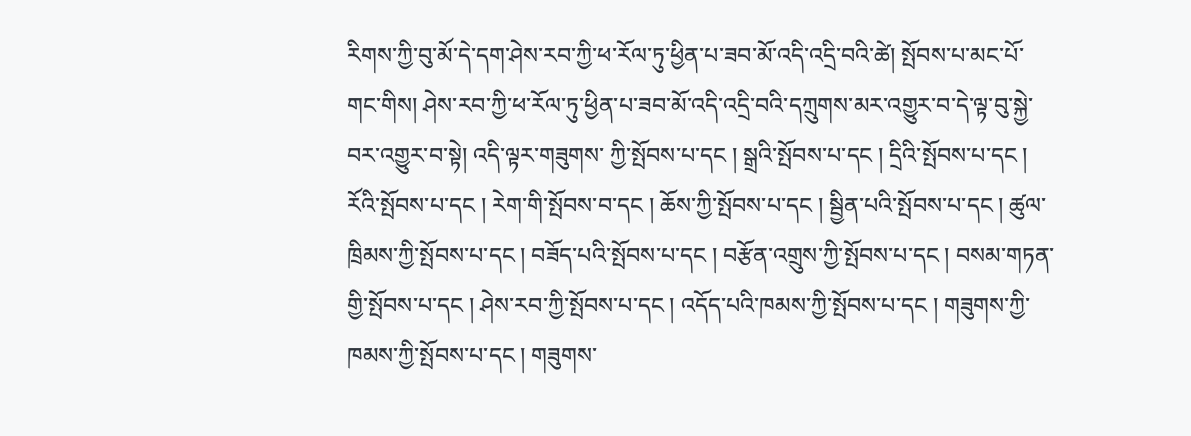རིགས་ཀྱི་བུ་མོ་དེ་དག་ཤེས་རབ་ཀྱི་ཕ་རོལ་ཏུ་ཕྱིན་པ་ཟབ་མོ་འདི་འདྲི་བའི་ཚེ། སྤོབས་པ་མང་པོ་གང་གིས། ཤེས་རབ་ཀྱི་ཕ་རོལ་ཏུ་ཕྱིན་པ་ཟབ་མོ་འདི་འདྲི་བའི་དཀྲུགས་མར་འགྱུར་བ་དེ་ལྟ་བུ་སྐྱེ་བར་འགྱུར་བ་སྟེ། འདི་ལྟར་གཟུགས་ ཀྱི་སྤོབས་པ་དང ། སྒྲའི་སྤོབས་པ་དང ། དྲིའི་སྤོབས་པ་དང ། རོའི་སྤོབས་པ་དང ། རེག་གི་སྤོབས་བ་དང ། ཆོས་ཀྱི་སྤོབས་པ་དང ། སྦྱིན་པའི་སྤོབས་པ་དང ། ཚུལ་ཁྲིམས་ཀྱི་སྤོབས་པ་དང ། བཟོད་པའི་སྤོབས་པ་དང ། བརྩོན་འགྲུས་ཀྱི་སྤོབས་པ་དང ། བསམ་གཏན་གྱི་སྤོབས་པ་དང ། ཤེས་རབ་ཀྱི་སྤོབས་པ་དང ། འདོད་པའི་ཁམས་ཀྱི་སྤོབས་པ་དང ། གཟུགས་ཀྱི་ཁམས་ཀྱི་སྤོབས་པ་དང ། གཟུགས་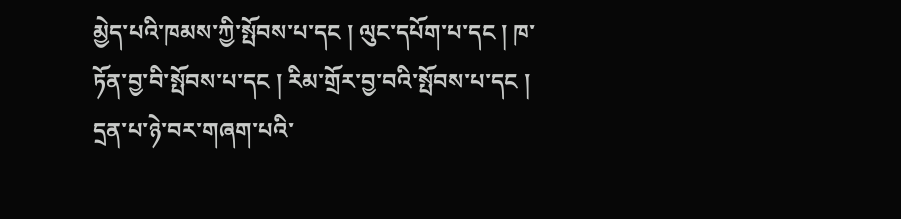མྱེད་པའི་ཁམས་ཀྱི་སྤོབས་པ་དང ། ལུང་དཔོག་པ་དང ། ཁ་ཏོན་བྱ་བི་སྤོབས་པ་དང ། རིམ་གྲོར་བྱ་བའི་སྤོབས་པ་དང ། དྲན་པ་ཉེ་བར་གཞག་པའི་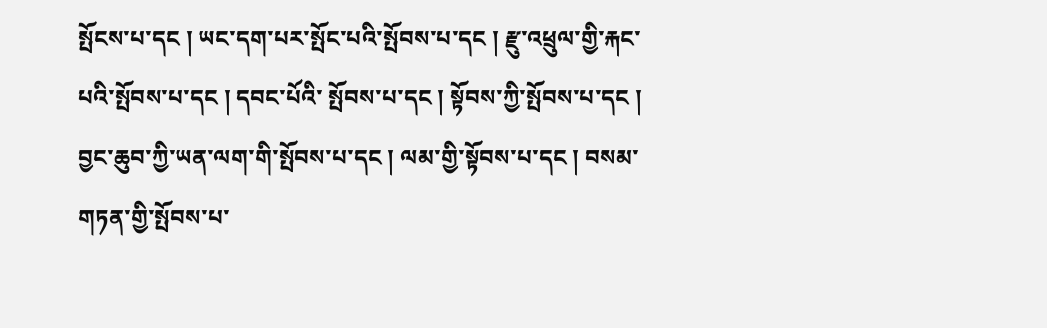སྤོངས་པ་དང ། ཡང་དག་པར་སྤོང་པའི་སྤོབས་པ་དང ། རྫུ་འཕྲུལ་གྱི་རྐང་པའི་སྤོབས་པ་དང ། དབང་པོའི་ སྤོབས་པ་དང ། སྟོབས་ཀྱི་སྤོབས་པ་དང ། བྱང་ཆུབ་ཀྱི་ཡན་ལག་གི་སྤོབས་པ་དང ། ལམ་གྱི་སྟོབས་པ་དང ། བསམ་གཏན་གྱི་སྤོབས་པ་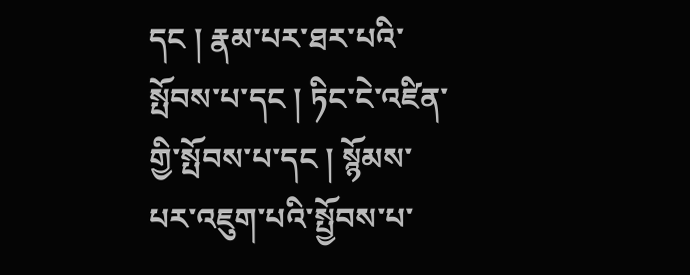དང ། རྣམ་པར་ཐར་པའི་སྤོབས་པ་དང ། ཏིང་ངེ་འཛིན་གྱི་སྤོབས་པ་དང ། སྙོམས་
པར་འཇུག་པའི་སྤྱོབས་པ་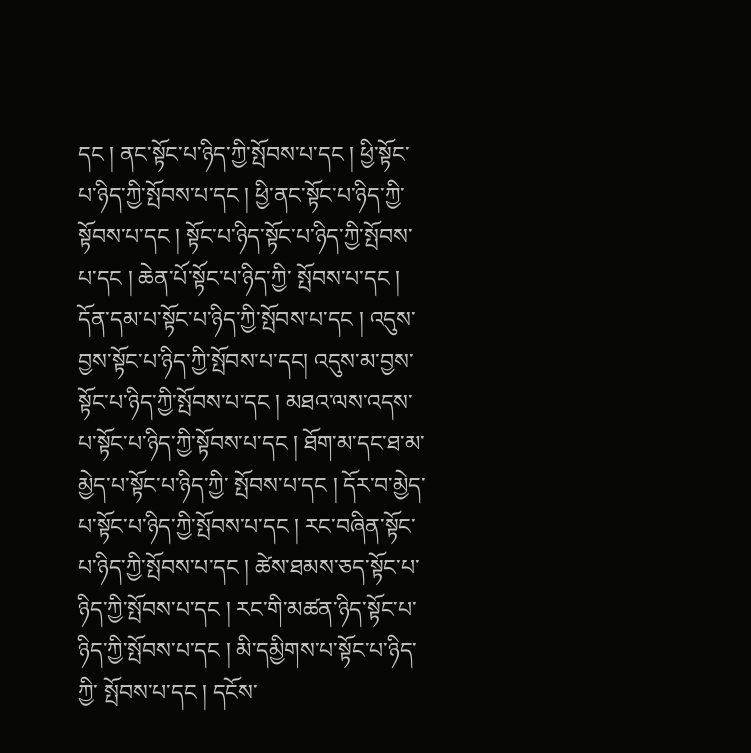དང ། ནང་སྟོང་པ་ཉིད་ཀྱི་སྤོབས་པ་དང ། ཕྱི་སྟོང་པ་ཉིད་ཀྱི་སྤོབས་པ་དང ། ཕྱི་ནང་སྟོང་པ་ཉིད་ཀྱི་སྟོབས་པ་དང ། སྟོང་པ་ཉིད་སྟོང་པ་ཉིད་ཀྱི་སྤོབས་པ་དང ། ཆེན་པོ་སྟོང་པ་ཉིད་ཀྱི་ སྤོབས་པ་དང ། དོན་དམ་པ་སྟོང་པ་ཉིད་ཀྱི་སྤོབས་པ་དང ། འདུས་བྱས་སྟོང་པ་ཉིད་ཀྱི་སྤོབས་པ་དང། འདུས་མ་བྱས་སྟོང་པ་ཉིད་ཀྱི་སྤོབས་པ་དང ། མཐའ་ལས་འདས་པ་སྟོང་པ་ཉིད་ཀྱི་སྟོབས་པ་དང ། ཐོག་མ་དང་ཐ་མ་མྱེད་པ་སྟོང་པ་ཉིད་ཀྱི་ སྤོབས་པ་དང ། དོར་བ་མྱེད་པ་སྟོང་པ་ཉིད་ཀྱི་སྤོབས་པ་དང ། རང་བཞིན་སྟོང་པ་ཉིད་ཀྱི་སྤོབས་པ་དང ། ཚེས་ཐམས་ཅད་སྟོང་པ་ཉིད་ཀྱི་སྤོབས་པ་དང ། རང་གི་མཚན་ཉིད་སྟོང་པ་ཉིད་ཀྱི་སྤོབས་པ་དང ། མི་དམྱིགས་པ་སྟོང་པ་ཉིད་ཀྱི་ སྤོབས་པ་དང ། དངོས་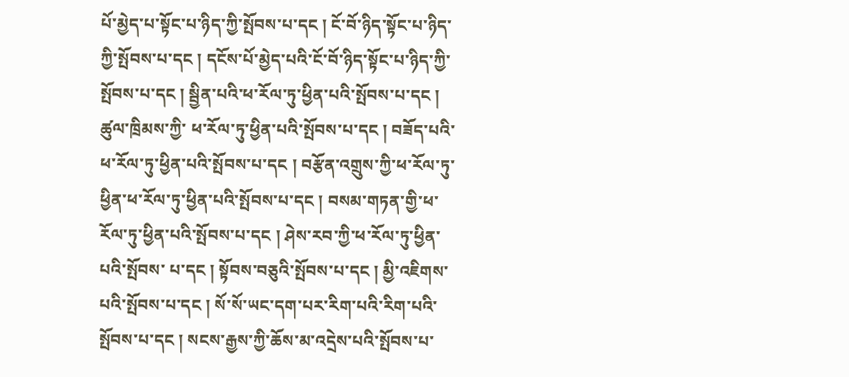པོ་མྱེད་པ་སྟོང་པ་ཉིད་ཀྱི་སྤོབས་པ་དང ། ངོ་བོ་ཉིད་སྟོང་པ་ཉིད་ཀྱི་སྤོབས་པ་དང ། དངོས་པོ་མྱེད་པའི་ངོ་བོ་ཉིད་སྟོང་པ་ཉིད་ཀྱི་སྤོབས་པ་དང ། སྦྱིན་པའི་ཕ་རོལ་ཏུ་ཕྱིན་པའི་སྤོབས་པ་དང ། ཚུལ་ཁྲིམས་ཀྱི་ ཕ་རོལ་ཏུ་ཕྱིན་པའི་སྤོབས་པ་དང ། བཟོད་པའི་ཕ་རོལ་ཏུ་ཕྱིན་པའི་སྤོབས་པ་དང ། བརྩོན་འགྲུས་ཀྱི་ཕ་རོལ་ཏུ་ཕྱིན་ཕ་རོལ་ཏུ་ཕྱིན་པའི་སྤོབས་པ་དང ། བསམ་གཏན་གྱི་ཕ་རོལ་ཏུ་ཕྱིན་པའི་སྤོབས་པ་དང ། ཤེས་རབ་ཀྱི་ཕ་རོལ་ཏུ་ཕྱིན་པའི་སྤོབས་ པ་དང ། སྟོབས་བཅུའི་སྤོབས་པ་དང ། མྱི་འཇིགས་པའི་སྤོབས་པ་དང ། སོ་སོ་ཡང་དག་པར་རིག་པའི་རིག་པའི་སྤོབས་པ་དང ། སངས་རྒྱས་ཀྱི་ཆོས་མ་འདྲེས་པའི་སྤོབས་པ་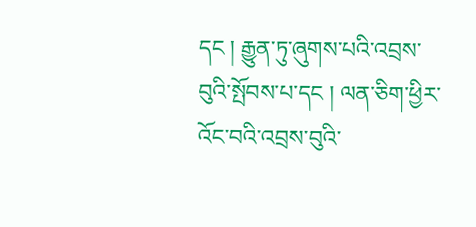དང ། རྒྱུན་ཏུ་ཞུགས་པའི་འབྲས་བུའི་སྤོབས་པ་དང ། ལན་ཅིག་ཕྱིར་ འོང་བའི་འབྲས་བུའི་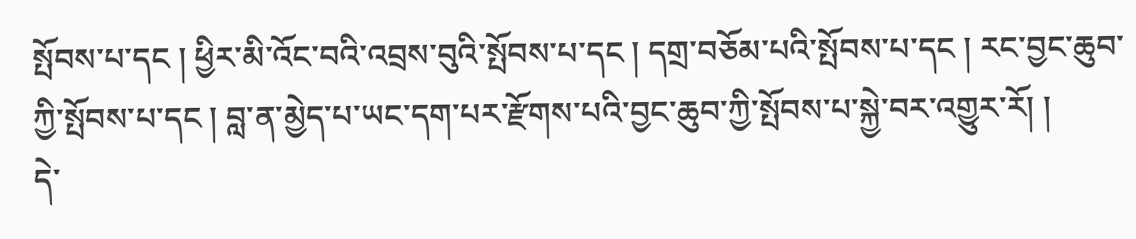སྤོབས་པ་དང ། ཕྱིར་མི་འོང་བའི་འབྲས་བུའི་སྤོབས་པ་དང ། དགྲ་བཅོམ་པའི་སྤོབས་པ་དང ། རང་བྱང་ཆུབ་ཀྱི་སྤོབས་པ་དང ། བླ་ན་མྱེད་པ་ཡང་དག་པར་རྫོགས་པའི་བྱང་ཆུབ་ཀྱི་སྤོབས་པ་སྐྱེ་བར་འགྱུར་རོ། །
དེ་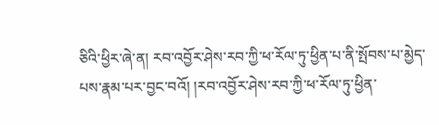ཅིའི་ཕྱིར་ཞེ་ན། རབ་འབྱོར་ཤེས་རབ་ཀྱི་ཕ་རོལ་ཏུ་ཕྱིན་པ་ནི་སྤོབས་པ་མྱེད་པས་རྣམ་པར་བྱང་བའོ། །རབ་འབྱོར་ཤེས་རབ་ཀྱི་ཕ་རོལ་ཏུ་ཕྱིན་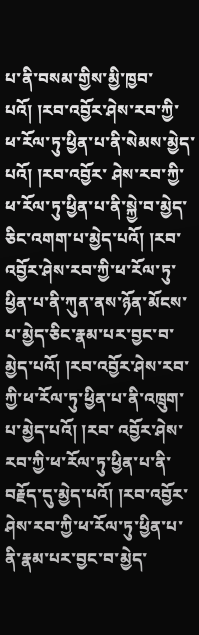པ་ནི་བསམ་གྱིས་མྱི་ཁྱབ་པའོ། །རབ་འབྱོར་ཤེས་རབ་ཀྱི་ཕ་རོལ་ཏུ་ཕྱིན་པ་ནི་སེམས་མྱེད་པའོ། །རབ་འབྱོར་ ཤེས་རབ་ཀྱི་ཕ་རོལ་ཏུ་ཕྱིན་པ་ནི་སྐྱེ་བ་མྱེད་ཅིང་འགག་པ་མྱེད་པའོ། །རབ་འབྱོར་ཤེས་རབ་ཀྱི་ཕ་རོལ་ཏུ་ཕྱིན་པ་ནི་ཀུན་ནས་ཉོན་མོངས་པ་མྱེད་ཅིང་རྣམ་པར་བྱང་བ་མྱེད་པའོ། །རབ་འབྱོར་ཤེས་རབ་ཀྱི་ཕ་རོལ་ཏུ་ཕྱིན་པ་ནི་འཁྲུག་པ་མྱེད་པའོ། །རབ་ འབྱོར་ཤེས་རབ་ཀྱི་ཕ་རོལ་ཏུ་ཕྱིན་པ་ནི་བརྗོད་དུ་མྱེད་པའོ། །རབ་འབྱོར་ཤེས་རབ་ཀྱི་ཕ་རོལ་ཏུ་ཕྱིན་པ་ནི་རྣམ་པར་བྱང་བ་མྱེད་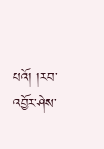པའོ། །རབ་འབྱོར་ཤེས་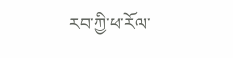རབ་ཀྱི་ཕ་རོལ་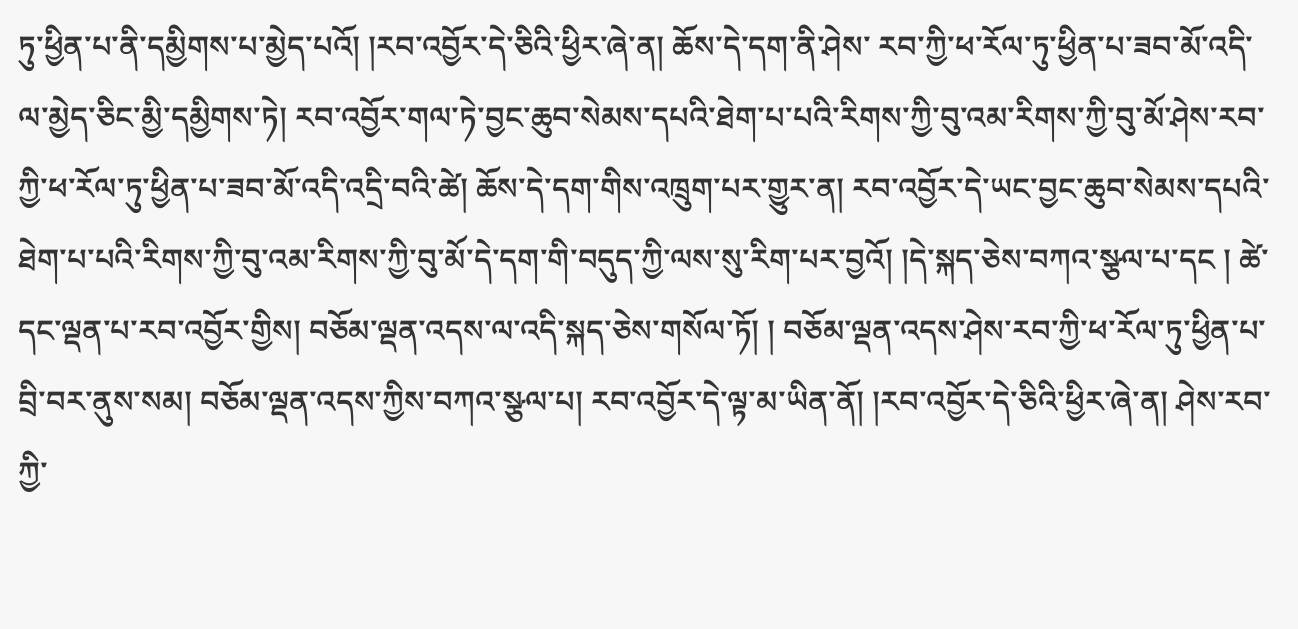ཏུ་ཕྱིན་པ་ནི་དམྱིགས་པ་མྱེད་པའོ། །རབ་འབྱོར་དེ་ཅིའི་ཕྱིར་ཞེ་ན། ཆོས་དེ་དག་ནི་ཤེས་ རབ་ཀྱི་ཕ་རོལ་ཏུ་ཕྱིན་པ་ཟབ་མོ་འདི་ལ་མྱེད་ཅིང་མྱི་དམྱིགས་ཏེ། རབ་འབྱོར་གལ་ཏེ་བྱང་ཆུབ་སེམས་དཔའི་ཐེག་པ་པའི་རིགས་ཀྱི་བུ་འམ་རིགས་ཀྱི་བུ་མོ་ཤེས་རབ་ཀྱི་ཕ་རོལ་ཏུ་ཕྱིན་པ་ཟབ་མོ་འདི་འདྲི་བའི་ཚེ། ཆོས་དེ་དག་གིས་འཁྲུག་པར་གྱུར་ན། རབ་འབྱོར་དེ་ཡང་བྱང་ཆུབ་སེམས་དཔའི་ཐེག་པ་པའི་རིགས་ཀྱི་བུ་འམ་རིགས་ཀྱི་བུ་མོ་དེ་དག་གི་བདུད་ཀྱི་ལས་སུ་རིག་པར་བྱའོ། །དེ་སྐད་ཅེས་བཀའ་སྩལ་པ་དང ། ཚེ་དང་ལྡན་པ་རབ་འབྱོར་གྱིས། བཅོམ་ལྡན་འདས་ལ་འདི་སྐད་ཅེས་གསོལ་ཏོ། ། བཅོམ་ལྡན་འདས་ཤེས་རབ་ཀྱི་ཕ་རོལ་ཏུ་ཕྱིན་པ་བྲི་བར་ནུས་སམ། བཅོམ་ལྡན་འདས་ཀྱིས་བཀའ་སྩལ་པ། རབ་འབྱོར་དེ་ལྟ་མ་ཡིན་ནོ། །རབ་འབྱོར་དེ་ཅིའི་ཕྱིར་ཞེ་ན། ཤེས་རབ་ཀྱི་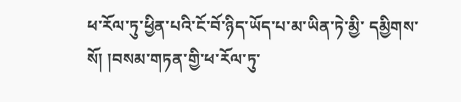ཕ་རོལ་ཏུ་ཕྱིན་པའི་ངོ་བོ་ཉིད་ཡོད་པ་མ་ཡིན་ཏེ་མྱི་ དམྱིགས་སོ། །བསམ་གཏན་གྱི་ཕ་རོལ་ཏུ་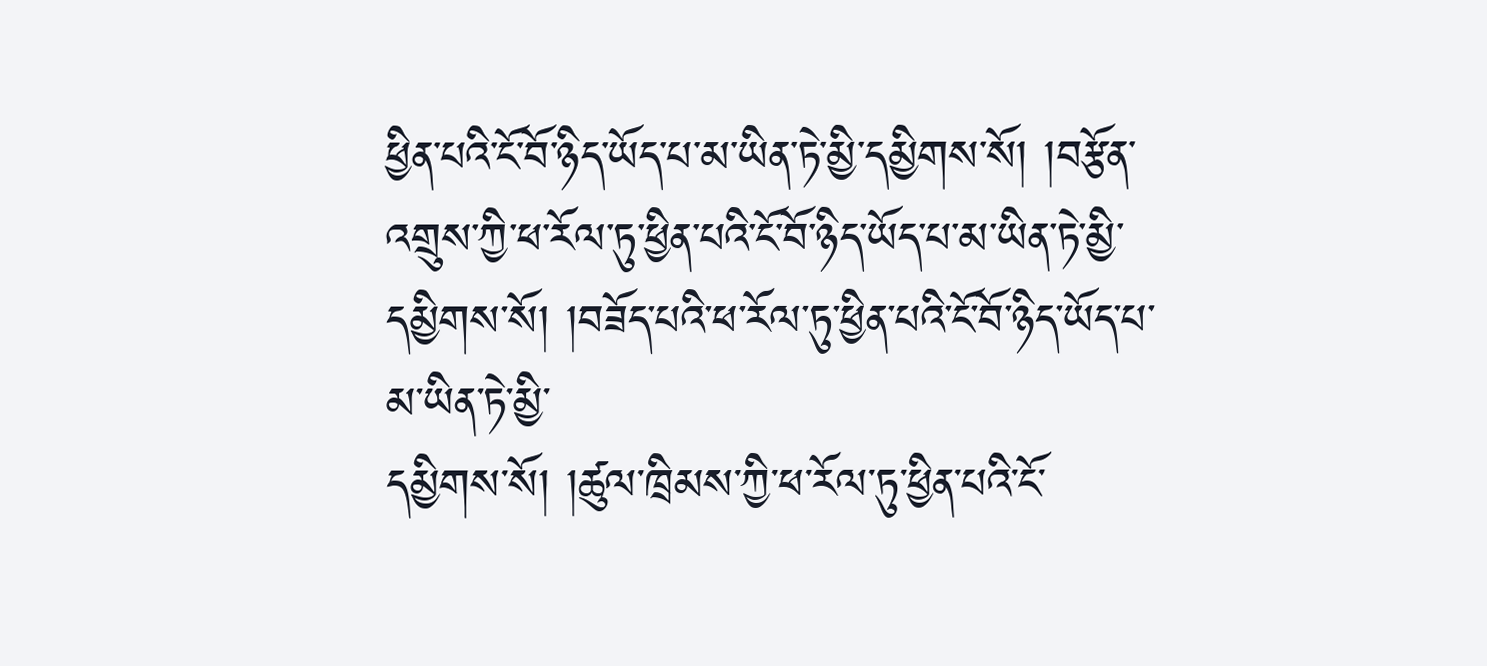ཕྱིན་པའི་ངོ་བོ་ཉིད་ཡོད་པ་མ་ཡིན་ཏེ་མྱི་དམྱིགས་སོ། །བརྩོན་འགྲུས་ཀྱི་ཕ་རོལ་ཏུ་ཕྱིན་པའི་ངོ་བོ་ཉིད་ཡོད་པ་མ་ཡིན་ཏེ་མྱི་དམྱིགས་སོ། །བཟོད་པའི་ཕ་རོལ་ཏུ་ཕྱིན་པའི་ངོ་བོ་ཉིད་ཡོད་པ་མ་ཡིན་ཏེ་མྱི་
དམྱིགས་སོ། །ཚུལ་ཁྲིམས་ཀྱི་ཕ་རོལ་ཏུ་ཕྱིན་པའི་ངོ་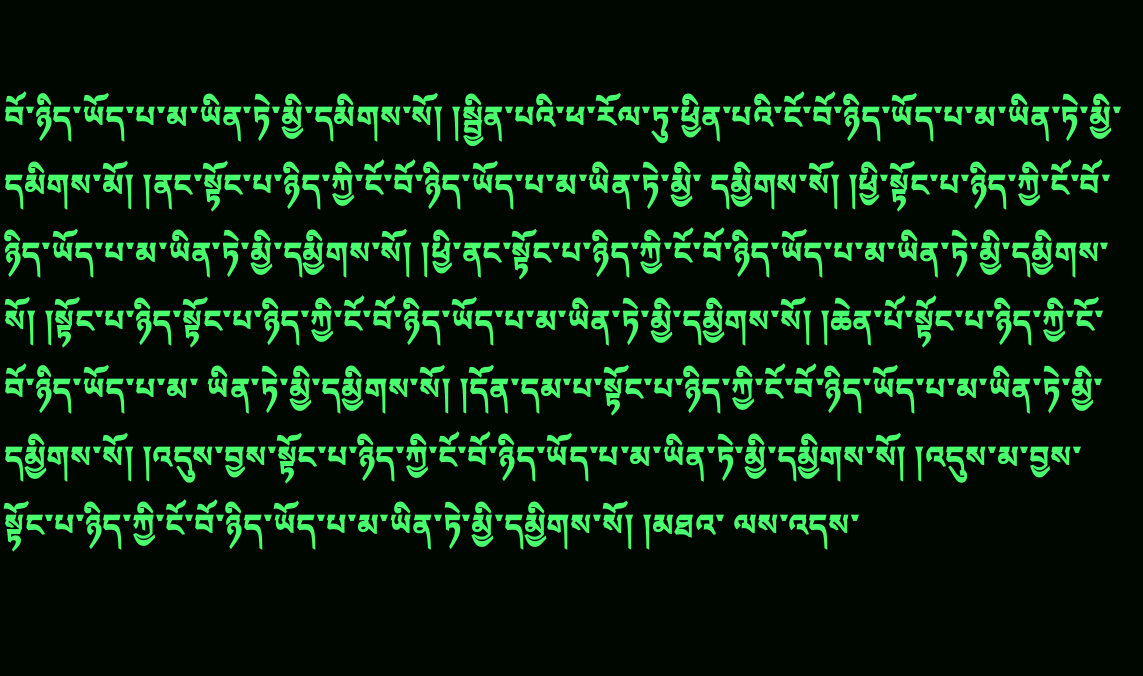བོ་ཉིད་ཡོད་པ་མ་ཡིན་ཏེ་མྱི་དམིགས་སོ། །སྦྱིན་པའི་ཕ་རོལ་ཏུ་ཕྱིན་པའི་ངོ་བོ་ཉིད་ཡོད་པ་མ་ཡིན་ཏེ་མྱི་དམིགས་མོ། །ནང་སྟོང་པ་ཉིད་ཀྱི་ངོ་བོ་ཉིད་ཡོད་པ་མ་ཡིན་ཏེ་མྱི་ དམྱིགས་སོ། །ཕྱི་སྟོང་པ་ཉིད་ཀྱི་ངོ་བོ་ཉིད་ཡོད་པ་མ་ཡིན་ཏེ་མྱི་དམྱིགས་སོ། །ཕྱི་ནང་སྟོང་པ་ཉིད་ཀྱི་ངོ་བོ་ཉིད་ཡོད་པ་མ་ཡིན་ཏེ་མྱི་དམྱིགས་སོ། །སྟོང་པ་ཉིད་སྟོང་པ་ཉིད་ཀྱི་ངོ་བོ་ཉིད་ཡོད་པ་མ་ཡིན་ཏེ་མྱི་དམྱིགས་སོ། །ཆེན་པོ་སྟོང་པ་ཉིད་ཀྱི་ངོ་བོ་ཉིད་ཡོད་པ་མ་ ཡིན་ཏེ་མྱི་དམྱིགས་སོ། །དོན་དམ་པ་སྟོང་པ་ཉིད་ཀྱི་ངོ་བོ་ཉིད་ཡོད་པ་མ་ཡིན་ཏེ་མྱི་དམྱིགས་སོ། །འདུས་བྱས་སྟོང་པ་ཉིད་ཀྱི་ངོ་བོ་ཉིད་ཡོད་པ་མ་ཡིན་ཏེ་མྱི་དམྱིགས་སོ། །འདུས་མ་བྱས་སྟོང་པ་ཉིད་ཀྱི་ངོ་བོ་ཉིད་ཡོད་པ་མ་ཡིན་ཏེ་མྱི་དམྱིགས་སོ། །མཐའ་ ལས་འདས་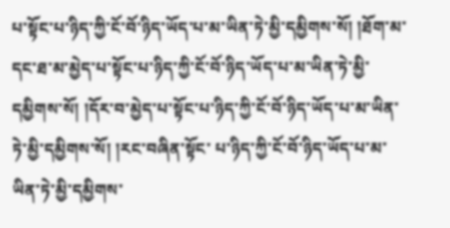པ་སྟོང་པ་ཉིད་ཀྱི་ངོ་བོ་ཉིད་ཡོད་པ་མ་ཡིན་ཏེ་མྱི་དམྱིགས་སོ། །ཐོག་མ་དང་ཐ་མ་མྱེད་པ་སྟོང་པ་ཉིད་ཀྱི་ངོ་བོ་ཉིད་ཡོད་པ་མ་ཡིན་ཏེ་མྱི་དམྱིགས་སོ། །དོར་བ་མྱེད་པ་སྟོང་པ་ཉིད་ཀྱི་ངོ་བོ་ཉིད་ཡོད་པ་མ་ཡིན་ཏེ་མྱི་དམྱིགས་སོ། །རང་བཞིན་སྟོང་ པ་ཉིད་ཀྱི་ངོ་བོ་ཉིད་ཡོད་པ་མ་ཡིན་ཏེ་མྱི་དམྱིགས་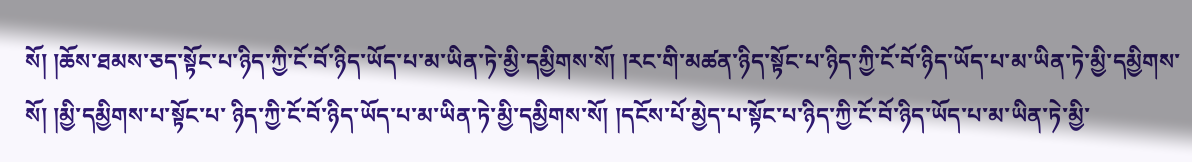སོ། །ཆོས་ཐམས་ཅད་སྟོང་པ་ཉིད་ཀྱི་ངོ་བོ་ཉིད་ཡོད་པ་མ་ཡིན་ཏེ་མྱི་དམྱིགས་སོ། །རང་གི་མཚན་ཉིད་སྟོང་པ་ཉིད་ཀྱི་ངོ་བོ་ཉིད་ཡོད་པ་མ་ཡིན་ཏེ་མྱི་དམྱིགས་སོ། །མྱི་དམྱིགས་པ་སྟོང་པ་ ཉིད་ཀྱི་ངོ་བོ་ཉིད་ཡོད་པ་མ་ཡིན་ཏེ་མྱི་དམྱིགས་སོ། །དངོས་པོ་མྱེད་པ་སྟོང་པ་ཉིད་ཀྱི་ངོ་བོ་ཉིད་ཡོད་པ་མ་ཡིན་ཏེ་མྱི་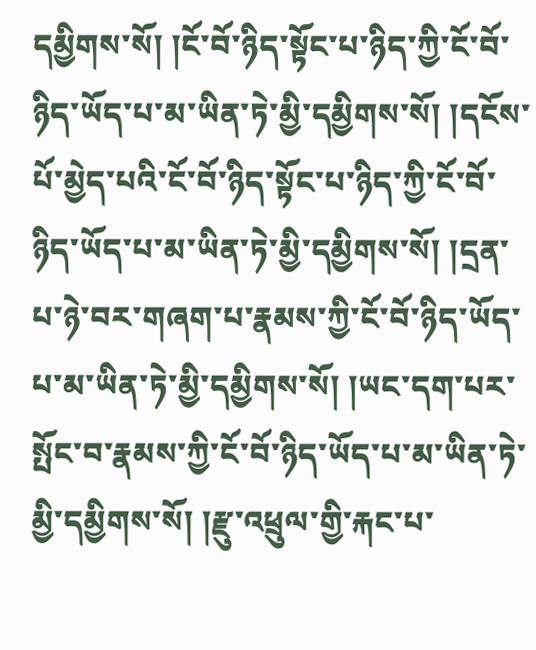དམྱིགས་སོ། །ངོ་བོ་ཉིད་སྟོང་པ་ཉིད་ཀྱི་ངོ་བོ་ཉིད་ཡོད་པ་མ་ཡིན་ཏེ་མྱི་དམྱིགས་སོ། །དངོས་པོ་མྱེད་པའི་ངོ་བོ་ཉིད་སྟོང་པ་ཉིད་ཀྱི་ངོ་བོ་ ཉིད་ཡོད་པ་མ་ཡིན་ཏེ་མྱི་དམྱིགས་སོ། །དྲན་པ་ཉེ་བར་གཞག་པ་རྣམས་ཀྱི་ངོ་བོ་ཉིད་ཡོད་པ་མ་ཡིན་ཏེ་མྱི་དམྱིགས་སོ། །ཡང་དག་པར་སྤོང་བ་རྣམས་ཀྱི་ངོ་བོ་ཉིད་ཡོད་པ་མ་ཡིན་ཏེ་མྱི་དམྱིགས་སོ། །རྫུ་འཕྲུལ་གྱི་རྐང་པ་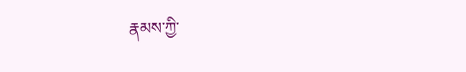རྣམས་ཀྱི་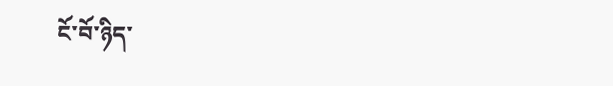ངོ་བོ་ཉིད་